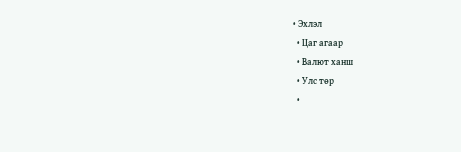• Эхлэл
  • Цаг агаар
  • Валют ханш
  • Улс төр
  •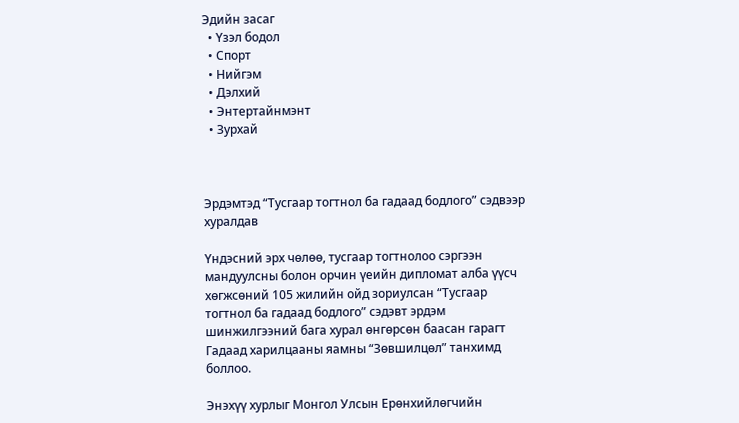Эдийн засаг
  • Үзэл бодол
  • Спорт
  • Нийгэм
  • Дэлхий
  • Энтертайнмэнт
  • Зурхай



Эрдэмтэд “Тусгаар тогтнол ба гадаад бодлого” сэдвээр хуралдав

Үндэсний эрх чөлөө, тусгаар тогтнолоо сэргээн мандуулсны болон орчин үеийн дипломат алба үүсч хөгжсөний 105 жилийн ойд зориулсан “Тусгаар тогтнол ба гадаад бодлого” сэдэвт эрдэм шинжилгээний бага хурал өнгөрсөн баасан гарагт Гадаад харилцааны яамны “Зөвшилцөл” танхимд боллоо.

Энэхүү хурлыг Монгол Улсын Ерөнхийлөгчийн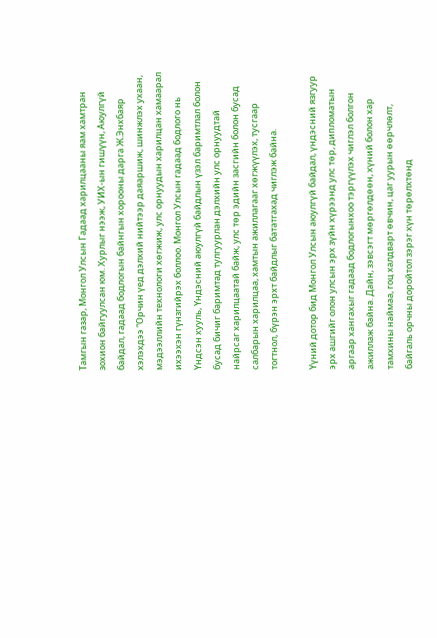Тамгын газар, Монгол Улсын Гадаад харилцааны яам хамтран зохион байгуулсан юм. Хурлыг нээж, УИХ-ын гишүүн, Аюулгүй байдал, гадаад бодлогын байнгын хорооны дарга Ж.Энхбаяр хэлэхдээ “Орчин үед дэлхий нийтээр даяаршиж, шинжлэх ухаан, мэдээллийн технологи хөгжиж, улс орнуудын харилцан хамаарал ихээхэн гүнзгийрэх боллоо. Монгол Улсын гадаад бодлого нь Үндсэн хууль, Үндэсний аюулгүй байдлын үзэл баримтлал болон бусад бичиг баримтад тулгуурлан дэлхийн улс орнуудтай найрсаг харилцаатай байж, улс төр эдийн засгийн болон бусад салбарын харилцаа, хамтын ажиллагааг хөгжүүлэх, тусгаар тогтнол, бүрэн эрхт байдлыг бататгахад чиглэж байна.

Үүний дотор бид Монгол Улсын аюулгүй байдал, үндэсний язгуур эрх ашгийг олон улсын эрх зүйн хүрээнд улс төр, дипломатын аргаар хангахыг гадаад бодлогынхоо тэргүүлэх чиглэл болгон ажиллаж байна. Дайн, зэвсэгт мөргөлдөөн, хүний болон хар тамхины наймаа, гоц халдварт өвчин, цаг уурын өөрчлөлт, байгаль орчны доройтол зэрэг хүн төрөлхтөнд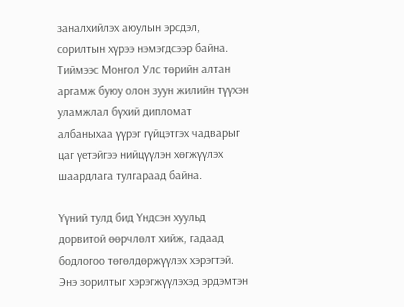заналхийлэх аюулын эрсдэл, сорилтын хүрээ нэмэгдсээр байна. Тиймээс Монгол Улс төрийн алтан аргамж буюу олон зуун жилийн түүхэн уламжлал бүхий дипломат албаныхаа үүрэг гүйцэтгэх чадварыг цаг үетэйгээ нийцүүлэн хөгжүүлэх шаардлага тулгараад байна.

Үүний тулд бид Үндсэн хуульд дорвитой өөрчлөлт хийж, гадаад бодлогоо төгөлдөржүүлэх хэрэгтэй. Энэ зорилтыг хэрэгжүүлэхэд эрдэмтэн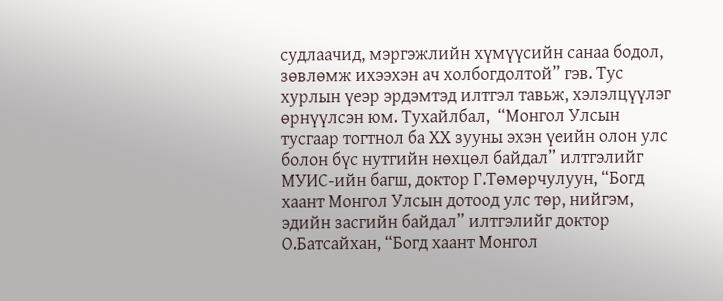судлаачид, мэргэжлийн хүмүүсийн санаа бодол, зөвлөмж ихээхэн ач холбогдолтой” гэв. Тус хурлын үеэр эрдэмтэд илтгэл тавьж, хэлэлцүүлэг өрнүүлсэн юм. Тухайлбал,  “Монгол Улсын тусгаар тогтнол ба ХХ зууны эхэн үеийн олон улс болон бүс нутгийн нөхцөл байдал” илтгэлийг МУИС-ийн багш, доктор Г.Төмөрчулуун, “Богд хаант Монгол Улсын дотоод улс төр, нийгэм, эдийн засгийн байдал” илтгэлийг доктор О.Батсайхан, “Богд хаант Монгол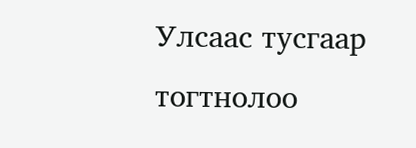Улсаас тусгаар тогтнолоо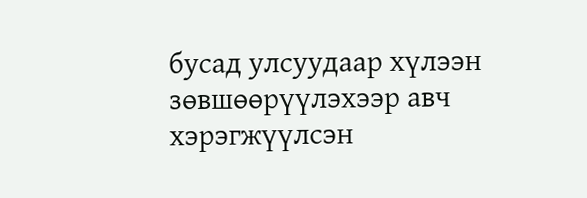бусад улсуудаар хүлээн зөвшөөрүүлэхээр авч хэрэгжүүлсэн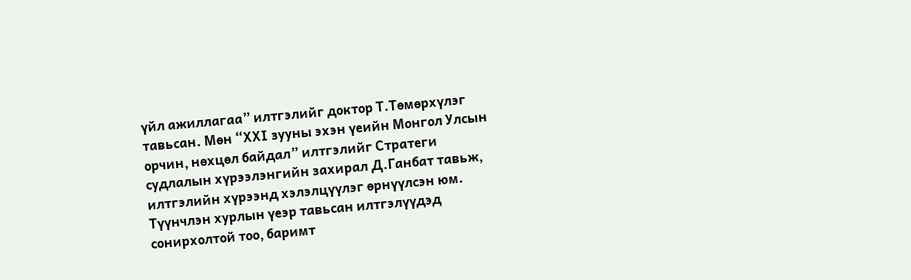үйл ажиллагаа” илтгэлийг доктор Т.Төмөрхүлэг тавьсан. Мөн “ХХI зууны эхэн үеийн Монгол Улсын орчин, нөхцөл байдал” илтгэлийг Стратеги судлалын хүрээлэнгийн захирал Д.Ганбат тавьж, илтгэлийн хүрээнд хэлэлцүүлэг өрнүүлсэн юм. Түүнчлэн хурлын үеэр тавьсан илтгэлүүдэд сонирхолтой тоо, баримт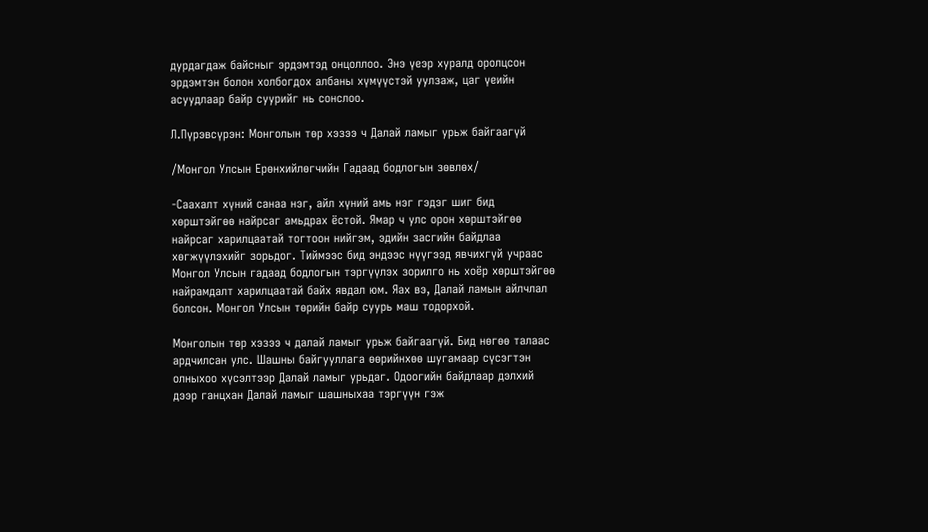дурдагдаж байсныг эрдэмтэд онцоллоо. Энэ үеэр хуралд оролцсон эрдэмтэн болон холбогдох албаны хүмүүстэй уулзаж, цаг үеийн асуудлаар байр суурийг нь сонслоо.

Л.Пүрэвсүрэн: Монголын төр хэзээ ч Далай ламыг урьж байгаагүй

/Монгол Улсын Ерөнхийлөгчийн Гадаад бодлогын зөвлөх/

-Саахалт хүний санаа нэг, айл хүний амь нэг гэдэг шиг бид хөрштэйгөө найрсаг амьдрах ёстой. Ямар ч улс орон хөрштэйгөө найрсаг харилцаатай тогтоон нийгэм, эдийн засгийн байдлаа хөгжүүлэхийг зорьдог. Тиймээс бид эндээс нүүгээд явчихгүй учраас Монгол Улсын гадаад бодлогын тэргүүлэх зорилго нь хоёр хөрштэйгөө найрамдалт харилцаатай байх явдал юм. Яах вэ, Далай ламын айлчлал болсон. Монгол Улсын төрийн байр суурь маш тодорхой.

Монголын төр хэзээ ч далай ламыг урьж байгаагүй. Бид нөгөө талаас ардчилсан улс. Шашны байгууллага өөрийнхөө шугамаар сүсэгтэн олныхоо хүсэлтээр Далай ламыг урьдаг. Одоогийн байдлаар дэлхий дээр ганцхан Далай ламыг шашныхаа тэргүүн гэж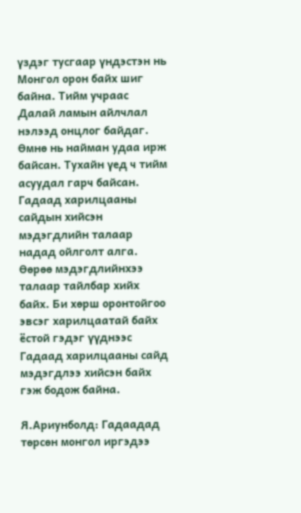үздэг тусгаар үндэстэн нь Монгол орон байх шиг байна. Тийм учраас Далай ламын айлчлал нэлээд онцлог байдаг. Өмнө нь найман удаа ирж байсан. Тухайн үед ч тийм асуудал гарч байсан. Гадаад харилцааны сайдын хийсэн мэдэгдлийн талаар надад ойлголт алга. Өөрөө мэдэгдлийнхээ талаар тайлбар хийх байх. Би хөрш оронтойгоо эвсэг харилцаатай байх ёстой гэдэг үүднээс Гадаад харилцааны сайд мэдэгдлээ хийсэн байх гэж бодож байна.

Я.Ариунболд: Гадаадад төрсөн монгол иргэдээ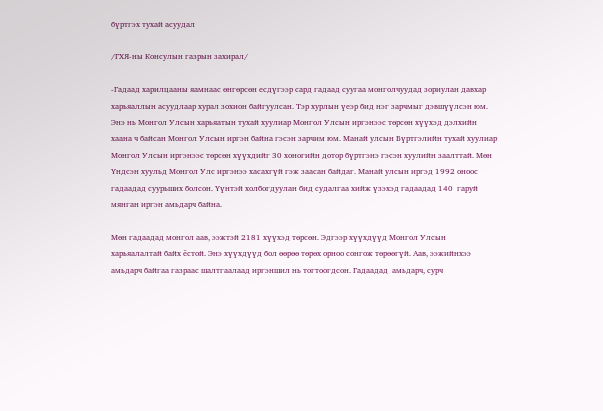бүртгэх тухай асуудал

/ГХЯ-ны Консулын газрын захирал/

-Гадаад харилцааны яамнаас өнгөрсөн есдүгээр сард гадаад суугаа монголчуудад зориулан давхар харьяаллын асуудлаар хурал зохион байгуулсан. Тэр хурлын үеэр бид нэг зарчмыг дэвшүүлсэн юм. Энэ нь Монгол Улсын харьяатын тухай хуулиар Монгол Улсын иргэнээс төрсөн хүүхэд дэлхийн хаана ч байсан Монгол Улсын иргэн байна гэсэн зарчим юм. Манай улсын Бүртгэлийн тухай хуулиар Монгол Улсын иргэнээс төрсөн хүүхдийг 30 хоногийн дотор бүртгэнэ гэсэн хуулийн заалттай. Мөн Үндсэн хуульд Монгол Улс иргэнээ хасахгүй гэж заасан байдаг. Манай улсын иргэд 1992 оноос гадаадад суурьших болсон. Үүнтэй холбогдуулан бид судалгаа хийж үзэхэд гадаадад 140  гаруй мянган иргэн амьдарч байна.

Мөн гадаадад монгол аав, ээжтэй 2181 хүүхэд төрсөн. Эдгээр хүүхдүүд Монгол Улсын харьяалалтай байх ёстой. Энэ хүүхдүүд бол өөрөө төрөх орноо сонгож төрөөгүй. Аав, ээжийнхээ амьдарч байгаа газраас шалтгаалаад иргэншил нь тогтоогдсон. Гадаадад  амьдарч, сурч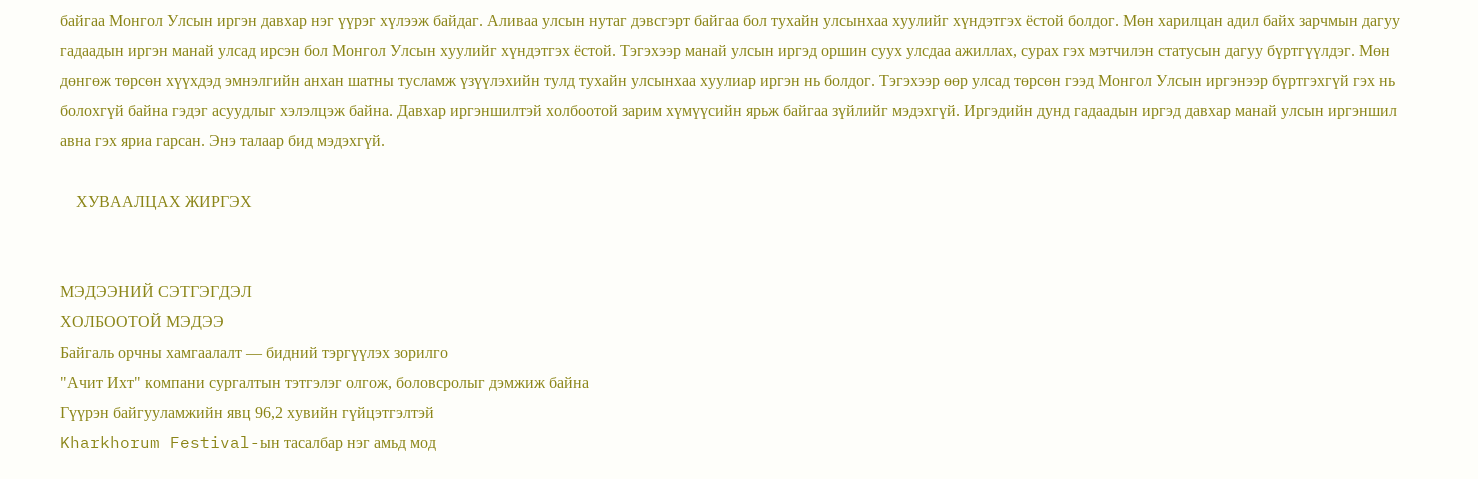байгаа Монгол Улсын иргэн давхар нэг үүрэг хүлээж байдаг. Аливаа улсын нутаг дэвсгэрт байгаа бол тухайн улсынхаа хуулийг хүндэтгэх ёстой болдог. Мөн харилцан адил байх зарчмын дагуу гадаадын иргэн манай улсад ирсэн бол Монгол Улсын хуулийг хүндэтгэх ёстой. Тэгэхээр манай улсын иргэд оршин суух улсдаа ажиллах, сурах гэх мэтчилэн статусын дагуу бүртгүүлдэг. Мөн дөнгөж төрсөн хүүхдэд эмнэлгийн анхан шатны тусламж үзүүлэхийн тулд тухайн улсынхаа хуулиар иргэн нь болдог. Тэгэхээр өөр улсад төрсөн гээд Монгол Улсын иргэнээр бүртгэхгүй гэх нь болохгүй байна гэдэг асуудлыг хэлэлцэж байна. Давхар иргэншилтэй холбоотой зарим хүмүүсийн ярьж байгаа зүйлийг мэдэхгүй. Иргэдийн дунд гадаадын иргэд давхар манай улсын иргэншил авна гэх яриа гарсан. Энэ талаар бид мэдэхгүй.

    ХУВААЛЦАХ ЖИРГЭХ


МЭДЭЭНИЙ СЭТГЭГДЭЛ
ХОЛБООТОЙ МЭДЭЭ
Байгаль орчны хамгаалалт — бидний тэргүүлэх зорилго
"Ачит Ихт" компани сургалтын тэтгэлэг олгож, боловсролыг дэмжиж байна
Гүүрэн байгууламжийн явц 96,2 хувийн гүйцэтгэлтэй
Kharkhorum Festival-ын тасалбар нэг амьд мод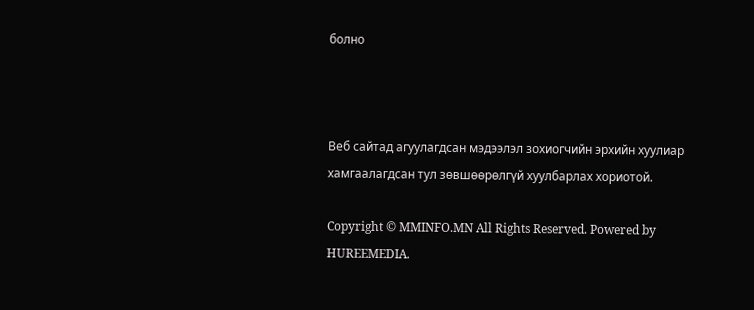болно



Веб сайтад агуулагдсан мэдээлэл зохиогчийн эрхийн хуулиар хамгаалагдсан тул зөвшөөрөлгүй хуулбарлах хориотой.

Copyright © MMINFO.MN All Rights Reserved. Powered by HUREEMEDIA.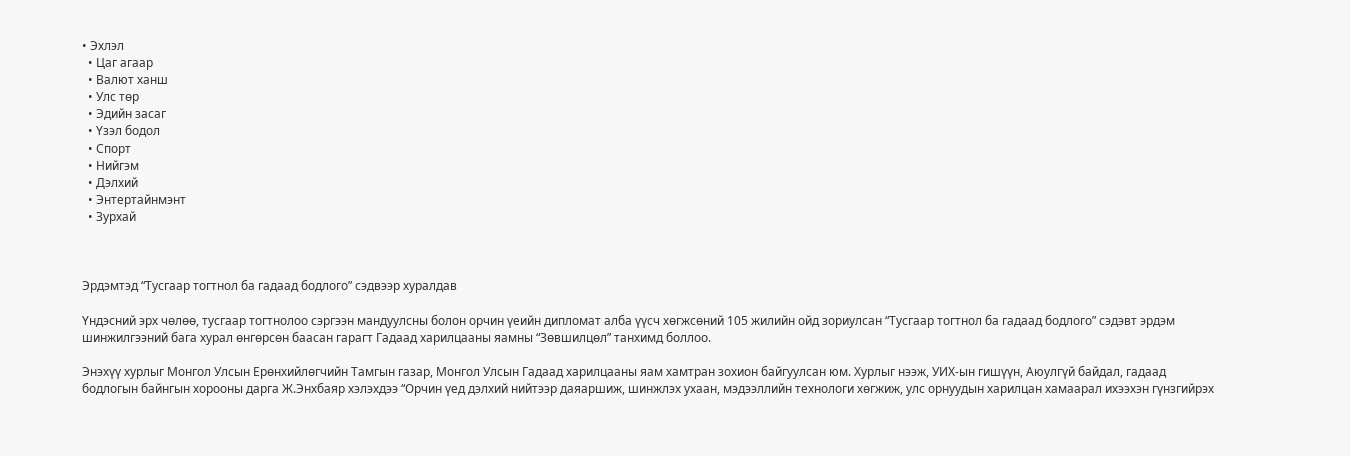• Эхлэл
  • Цаг агаар
  • Валют ханш
  • Улс төр
  • Эдийн засаг
  • Үзэл бодол
  • Спорт
  • Нийгэм
  • Дэлхий
  • Энтертайнмэнт
  • Зурхай



Эрдэмтэд “Тусгаар тогтнол ба гадаад бодлого” сэдвээр хуралдав

Үндэсний эрх чөлөө, тусгаар тогтнолоо сэргээн мандуулсны болон орчин үеийн дипломат алба үүсч хөгжсөний 105 жилийн ойд зориулсан “Тусгаар тогтнол ба гадаад бодлого” сэдэвт эрдэм шинжилгээний бага хурал өнгөрсөн баасан гарагт Гадаад харилцааны яамны “Зөвшилцөл” танхимд боллоо.

Энэхүү хурлыг Монгол Улсын Ерөнхийлөгчийн Тамгын газар, Монгол Улсын Гадаад харилцааны яам хамтран зохион байгуулсан юм. Хурлыг нээж, УИХ-ын гишүүн, Аюулгүй байдал, гадаад бодлогын байнгын хорооны дарга Ж.Энхбаяр хэлэхдээ “Орчин үед дэлхий нийтээр даяаршиж, шинжлэх ухаан, мэдээллийн технологи хөгжиж, улс орнуудын харилцан хамаарал ихээхэн гүнзгийрэх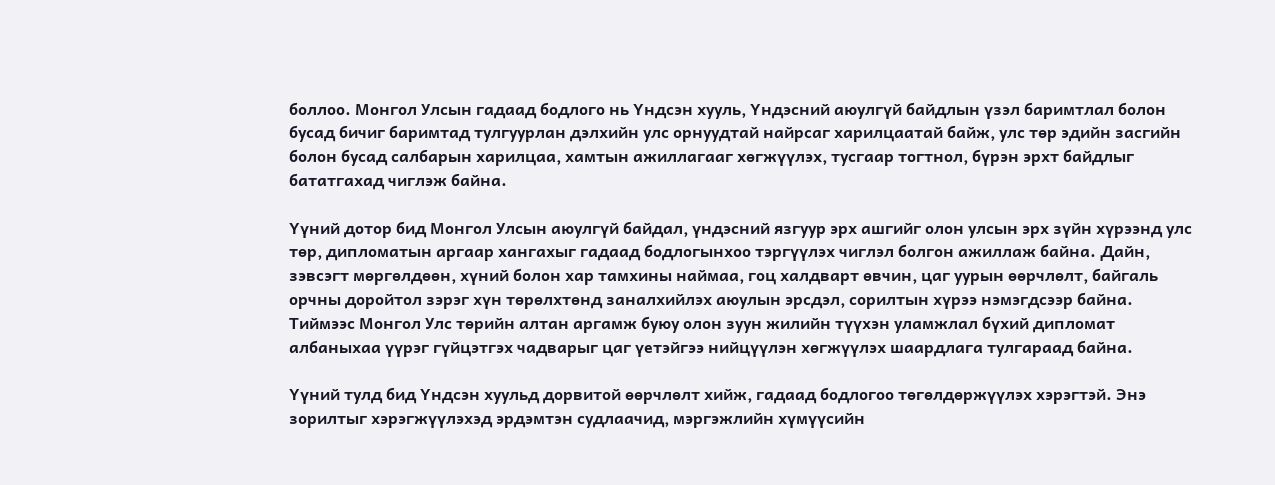боллоо. Монгол Улсын гадаад бодлого нь Үндсэн хууль, Үндэсний аюулгүй байдлын үзэл баримтлал болон бусад бичиг баримтад тулгуурлан дэлхийн улс орнуудтай найрсаг харилцаатай байж, улс төр эдийн засгийн болон бусад салбарын харилцаа, хамтын ажиллагааг хөгжүүлэх, тусгаар тогтнол, бүрэн эрхт байдлыг бататгахад чиглэж байна.

Үүний дотор бид Монгол Улсын аюулгүй байдал, үндэсний язгуур эрх ашгийг олон улсын эрх зүйн хүрээнд улс төр, дипломатын аргаар хангахыг гадаад бодлогынхоо тэргүүлэх чиглэл болгон ажиллаж байна. Дайн, зэвсэгт мөргөлдөөн, хүний болон хар тамхины наймаа, гоц халдварт өвчин, цаг уурын өөрчлөлт, байгаль орчны доройтол зэрэг хүн төрөлхтөнд заналхийлэх аюулын эрсдэл, сорилтын хүрээ нэмэгдсээр байна. Тиймээс Монгол Улс төрийн алтан аргамж буюу олон зуун жилийн түүхэн уламжлал бүхий дипломат албаныхаа үүрэг гүйцэтгэх чадварыг цаг үетэйгээ нийцүүлэн хөгжүүлэх шаардлага тулгараад байна.

Үүний тулд бид Үндсэн хуульд дорвитой өөрчлөлт хийж, гадаад бодлогоо төгөлдөржүүлэх хэрэгтэй. Энэ зорилтыг хэрэгжүүлэхэд эрдэмтэн судлаачид, мэргэжлийн хүмүүсийн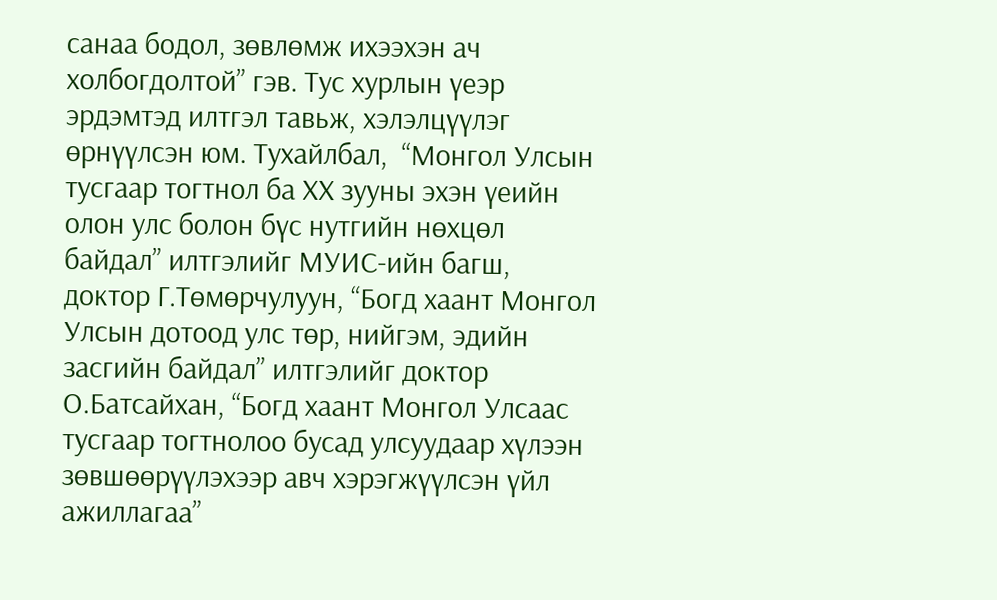санаа бодол, зөвлөмж ихээхэн ач холбогдолтой” гэв. Тус хурлын үеэр эрдэмтэд илтгэл тавьж, хэлэлцүүлэг өрнүүлсэн юм. Тухайлбал,  “Монгол Улсын тусгаар тогтнол ба ХХ зууны эхэн үеийн олон улс болон бүс нутгийн нөхцөл байдал” илтгэлийг МУИС-ийн багш, доктор Г.Төмөрчулуун, “Богд хаант Монгол Улсын дотоод улс төр, нийгэм, эдийн засгийн байдал” илтгэлийг доктор О.Батсайхан, “Богд хаант Монгол Улсаас тусгаар тогтнолоо бусад улсуудаар хүлээн зөвшөөрүүлэхээр авч хэрэгжүүлсэн үйл ажиллагаа”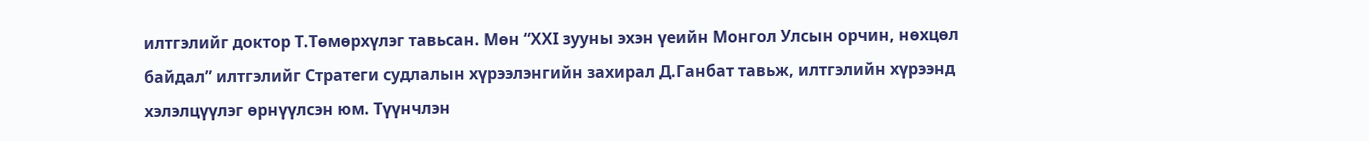илтгэлийг доктор Т.Төмөрхүлэг тавьсан. Мөн “ХХI зууны эхэн үеийн Монгол Улсын орчин, нөхцөл байдал” илтгэлийг Стратеги судлалын хүрээлэнгийн захирал Д.Ганбат тавьж, илтгэлийн хүрээнд хэлэлцүүлэг өрнүүлсэн юм. Түүнчлэн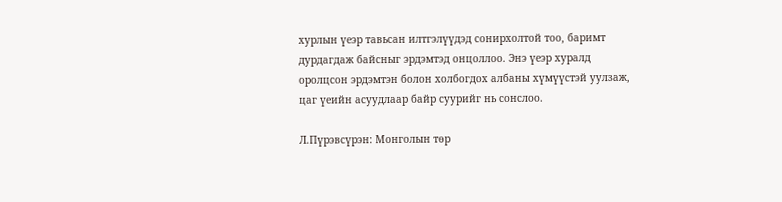хурлын үеэр тавьсан илтгэлүүдэд сонирхолтой тоо, баримт дурдагдаж байсныг эрдэмтэд онцоллоо. Энэ үеэр хуралд оролцсон эрдэмтэн болон холбогдох албаны хүмүүстэй уулзаж, цаг үеийн асуудлаар байр суурийг нь сонслоо.

Л.Пүрэвсүрэн: Монголын төр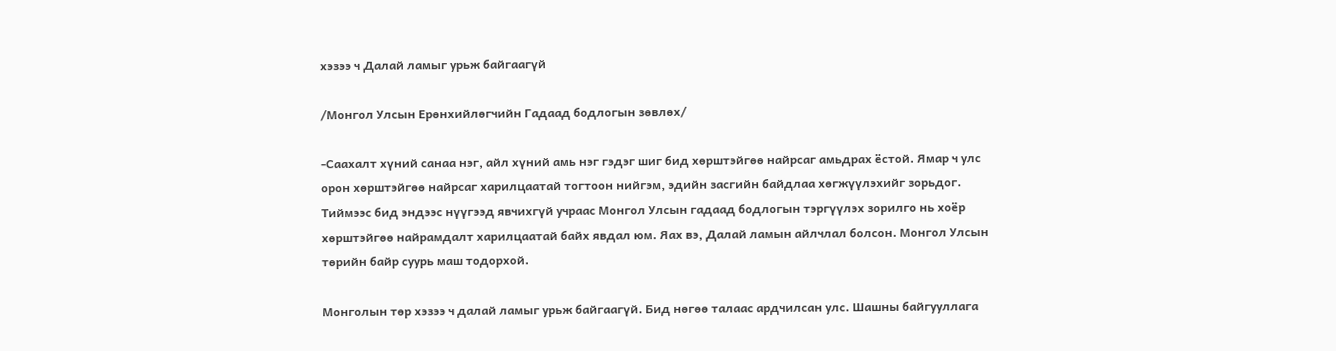хэзээ ч Далай ламыг урьж байгаагүй

/Монгол Улсын Ерөнхийлөгчийн Гадаад бодлогын зөвлөх/

-Саахалт хүний санаа нэг, айл хүний амь нэг гэдэг шиг бид хөрштэйгөө найрсаг амьдрах ёстой. Ямар ч улс орон хөрштэйгөө найрсаг харилцаатай тогтоон нийгэм, эдийн засгийн байдлаа хөгжүүлэхийг зорьдог. Тиймээс бид эндээс нүүгээд явчихгүй учраас Монгол Улсын гадаад бодлогын тэргүүлэх зорилго нь хоёр хөрштэйгөө найрамдалт харилцаатай байх явдал юм. Яах вэ, Далай ламын айлчлал болсон. Монгол Улсын төрийн байр суурь маш тодорхой.

Монголын төр хэзээ ч далай ламыг урьж байгаагүй. Бид нөгөө талаас ардчилсан улс. Шашны байгууллага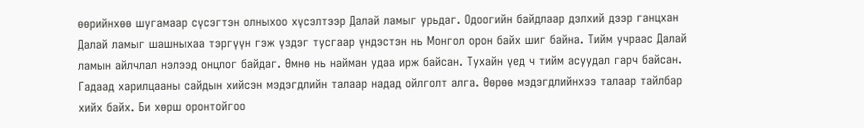өөрийнхөө шугамаар сүсэгтэн олныхоо хүсэлтээр Далай ламыг урьдаг. Одоогийн байдлаар дэлхий дээр ганцхан Далай ламыг шашныхаа тэргүүн гэж үздэг тусгаар үндэстэн нь Монгол орон байх шиг байна. Тийм учраас Далай ламын айлчлал нэлээд онцлог байдаг. Өмнө нь найман удаа ирж байсан. Тухайн үед ч тийм асуудал гарч байсан. Гадаад харилцааны сайдын хийсэн мэдэгдлийн талаар надад ойлголт алга. Өөрөө мэдэгдлийнхээ талаар тайлбар хийх байх. Би хөрш оронтойгоо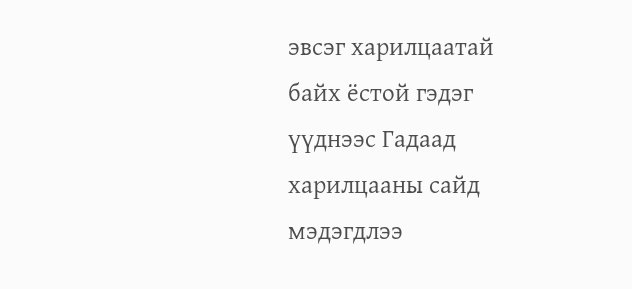эвсэг харилцаатай байх ёстой гэдэг үүднээс Гадаад харилцааны сайд мэдэгдлээ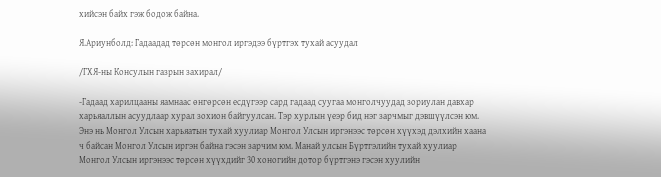хийсэн байх гэж бодож байна.

Я.Ариунболд: Гадаадад төрсөн монгол иргэдээ бүртгэх тухай асуудал

/ГХЯ-ны Консулын газрын захирал/

-Гадаад харилцааны яамнаас өнгөрсөн есдүгээр сард гадаад суугаа монголчуудад зориулан давхар харьяаллын асуудлаар хурал зохион байгуулсан. Тэр хурлын үеэр бид нэг зарчмыг дэвшүүлсэн юм. Энэ нь Монгол Улсын харьяатын тухай хуулиар Монгол Улсын иргэнээс төрсөн хүүхэд дэлхийн хаана ч байсан Монгол Улсын иргэн байна гэсэн зарчим юм. Манай улсын Бүртгэлийн тухай хуулиар Монгол Улсын иргэнээс төрсөн хүүхдийг 30 хоногийн дотор бүртгэнэ гэсэн хуулийн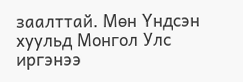заалттай. Мөн Үндсэн хуульд Монгол Улс иргэнээ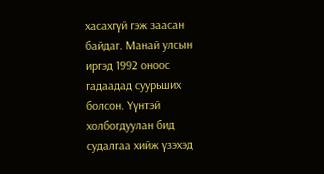хасахгүй гэж заасан байдаг. Манай улсын иргэд 1992 оноос гадаадад суурьших болсон. Үүнтэй холбогдуулан бид судалгаа хийж үзэхэд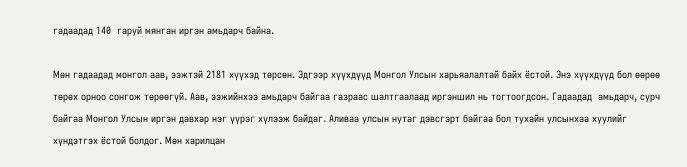гадаадад 140  гаруй мянган иргэн амьдарч байна.

Мөн гадаадад монгол аав, ээжтэй 2181 хүүхэд төрсөн. Эдгээр хүүхдүүд Монгол Улсын харьяалалтай байх ёстой. Энэ хүүхдүүд бол өөрөө төрөх орноо сонгож төрөөгүй. Аав, ээжийнхээ амьдарч байгаа газраас шалтгаалаад иргэншил нь тогтоогдсон. Гадаадад  амьдарч, сурч байгаа Монгол Улсын иргэн давхар нэг үүрэг хүлээж байдаг. Аливаа улсын нутаг дэвсгэрт байгаа бол тухайн улсынхаа хуулийг хүндэтгэх ёстой болдог. Мөн харилцан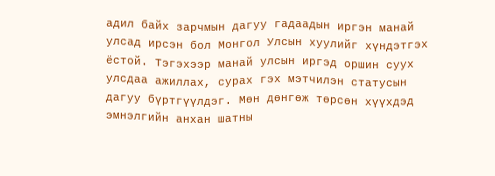адил байх зарчмын дагуу гадаадын иргэн манай улсад ирсэн бол Монгол Улсын хуулийг хүндэтгэх ёстой. Тэгэхээр манай улсын иргэд оршин суух улсдаа ажиллах, сурах гэх мэтчилэн статусын дагуу бүртгүүлдэг. Мөн дөнгөж төрсөн хүүхдэд эмнэлгийн анхан шатны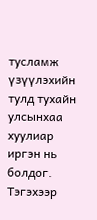тусламж үзүүлэхийн тулд тухайн улсынхаа хуулиар иргэн нь болдог. Тэгэхээр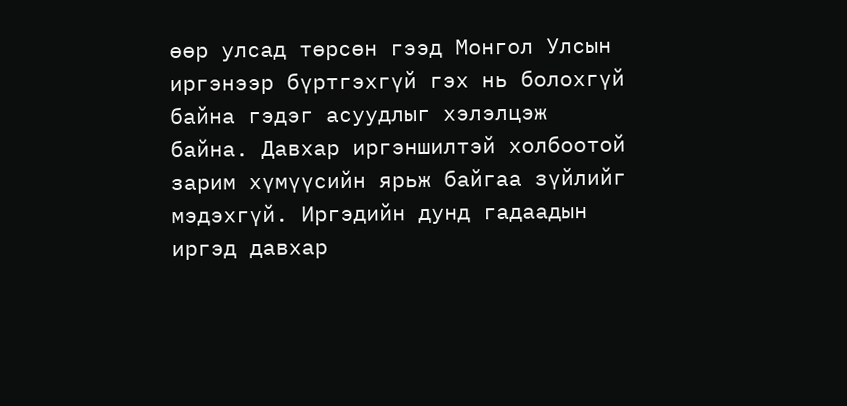өөр улсад төрсөн гээд Монгол Улсын иргэнээр бүртгэхгүй гэх нь болохгүй байна гэдэг асуудлыг хэлэлцэж байна. Давхар иргэншилтэй холбоотой зарим хүмүүсийн ярьж байгаа зүйлийг мэдэхгүй. Иргэдийн дунд гадаадын иргэд давхар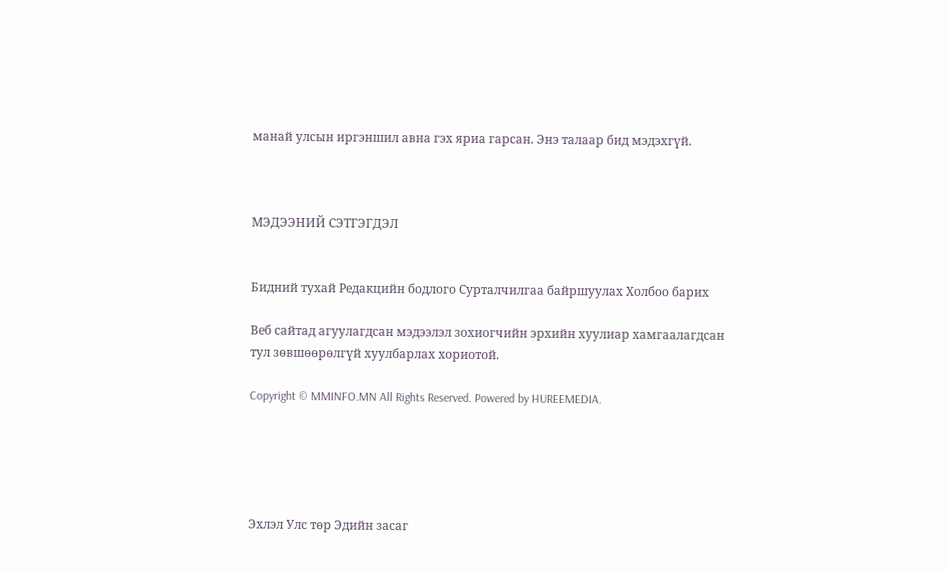манай улсын иргэншил авна гэх яриа гарсан. Энэ талаар бид мэдэхгүй.



МЭДЭЭНИЙ СЭТГЭГДЭЛ


Бидний тухай Редакцийн бодлого Сурталчилгаа байршуулах Холбоо барих

Веб сайтад агуулагдсан мэдээлэл зохиогчийн эрхийн хуулиар хамгаалагдсан тул зөвшөөрөлгүй хуулбарлах хориотой.

Copyright © MMINFO.MN All Rights Reserved. Powered by HUREEMEDIA.





Эхлэл Улс төр Эдийн засаг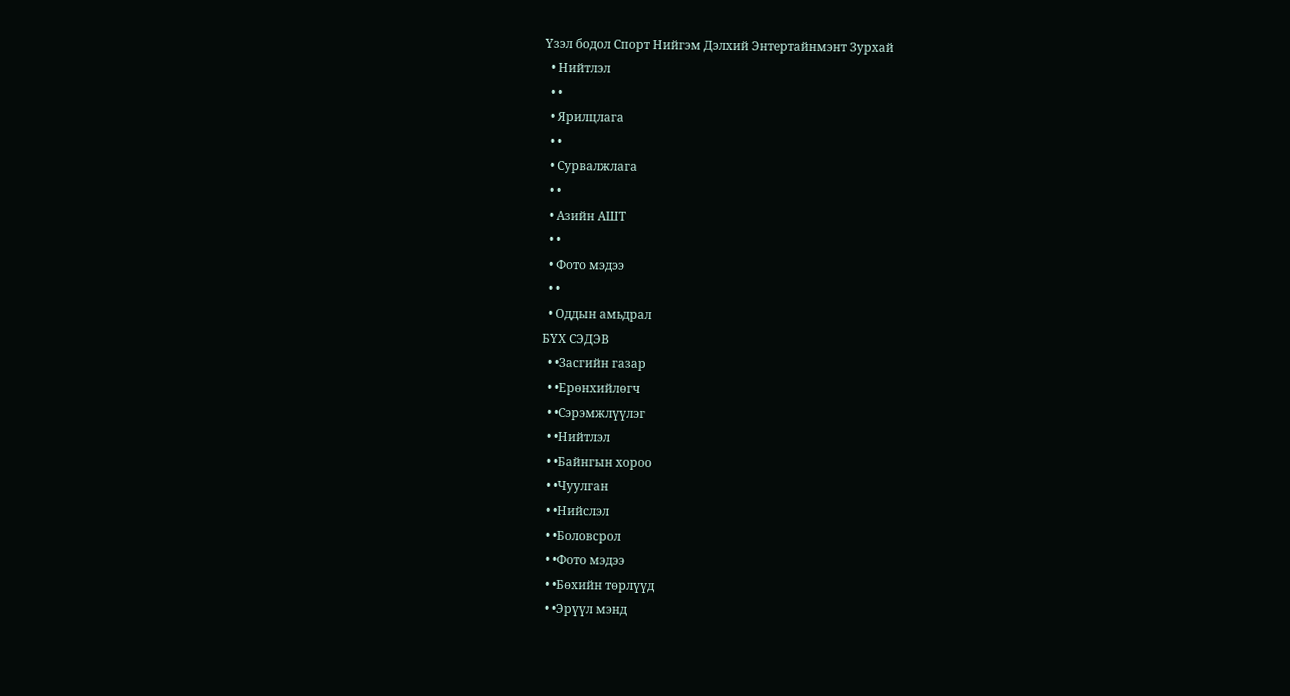Үзэл бодол Спорт Нийгэм Дэлхий Энтертайнмэнт Зурхай
  • Нийтлэл
  • •
  • Ярилцлага
  • •
  • Сурвалжлага
  • •
  • Азийн АШТ
  • •
  • Фото мэдээ
  • •
  • Оддын амьдрал
БҮХ СЭДЭВ
  • •Засгийн газар
  • •Ерөнхийлөгч
  • •Сэрэмжлүүлэг
  • •Нийтлэл
  • •Байнгын хороо
  • •Чуулган
  • •Нийслэл
  • •Боловсрол
  • •Фото мэдээ
  • •Бөхийн төрлүүд
  • •Эрүүл мэнд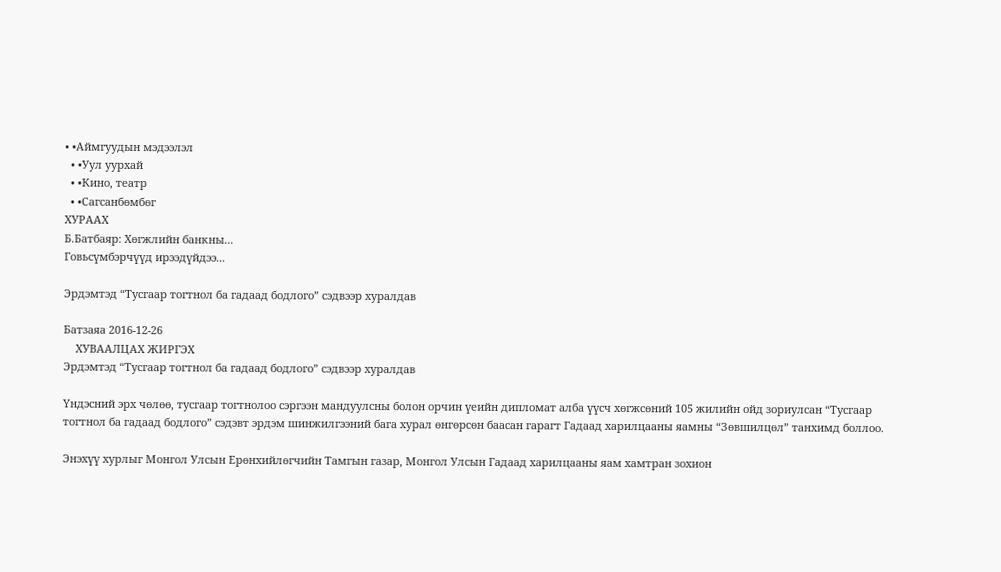• •Аймгуудын мэдээлэл
  • •Уул уурхай
  • •Кино, театр
  • •Сагсанбөмбөг
ХУРААХ
Б.Батбаяр: Хөгжлийн банкны...
Говьсүмбэрчүүд ирээдүйдээ...

Эрдэмтэд “Тусгаар тогтнол ба гадаад бодлого” сэдвээр хуралдав

Батзаяа 2016-12-26
    ХУВААЛЦАХ ЖИРГЭХ
Эрдэмтэд “Тусгаар тогтнол ба гадаад бодлого” сэдвээр хуралдав

Үндэсний эрх чөлөө, тусгаар тогтнолоо сэргээн мандуулсны болон орчин үеийн дипломат алба үүсч хөгжсөний 105 жилийн ойд зориулсан “Тусгаар тогтнол ба гадаад бодлого” сэдэвт эрдэм шинжилгээний бага хурал өнгөрсөн баасан гарагт Гадаад харилцааны яамны “Зөвшилцөл” танхимд боллоо.

Энэхүү хурлыг Монгол Улсын Ерөнхийлөгчийн Тамгын газар, Монгол Улсын Гадаад харилцааны яам хамтран зохион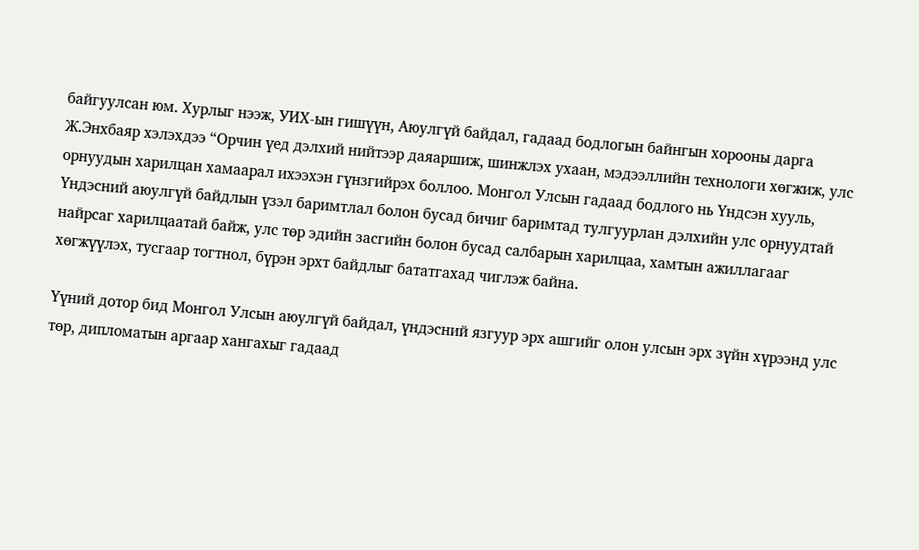байгуулсан юм. Хурлыг нээж, УИХ-ын гишүүн, Аюулгүй байдал, гадаад бодлогын байнгын хорооны дарга Ж.Энхбаяр хэлэхдээ “Орчин үед дэлхий нийтээр даяаршиж, шинжлэх ухаан, мэдээллийн технологи хөгжиж, улс орнуудын харилцан хамаарал ихээхэн гүнзгийрэх боллоо. Монгол Улсын гадаад бодлого нь Үндсэн хууль, Үндэсний аюулгүй байдлын үзэл баримтлал болон бусад бичиг баримтад тулгуурлан дэлхийн улс орнуудтай найрсаг харилцаатай байж, улс төр эдийн засгийн болон бусад салбарын харилцаа, хамтын ажиллагааг хөгжүүлэх, тусгаар тогтнол, бүрэн эрхт байдлыг бататгахад чиглэж байна.

Үүний дотор бид Монгол Улсын аюулгүй байдал, үндэсний язгуур эрх ашгийг олон улсын эрх зүйн хүрээнд улс төр, дипломатын аргаар хангахыг гадаад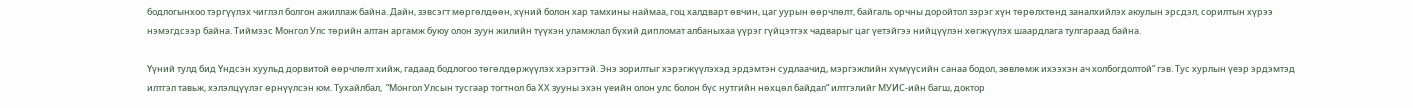бодлогынхоо тэргүүлэх чиглэл болгон ажиллаж байна. Дайн, зэвсэгт мөргөлдөөн, хүний болон хар тамхины наймаа, гоц халдварт өвчин, цаг уурын өөрчлөлт, байгаль орчны доройтол зэрэг хүн төрөлхтөнд заналхийлэх аюулын эрсдэл, сорилтын хүрээ нэмэгдсээр байна. Тиймээс Монгол Улс төрийн алтан аргамж буюу олон зуун жилийн түүхэн уламжлал бүхий дипломат албаныхаа үүрэг гүйцэтгэх чадварыг цаг үетэйгээ нийцүүлэн хөгжүүлэх шаардлага тулгараад байна.

Үүний тулд бид Үндсэн хуульд дорвитой өөрчлөлт хийж, гадаад бодлогоо төгөлдөржүүлэх хэрэгтэй. Энэ зорилтыг хэрэгжүүлэхэд эрдэмтэн судлаачид, мэргэжлийн хүмүүсийн санаа бодол, зөвлөмж ихээхэн ач холбогдолтой” гэв. Тус хурлын үеэр эрдэмтэд илтгэл тавьж, хэлэлцүүлэг өрнүүлсэн юм. Тухайлбал,  “Монгол Улсын тусгаар тогтнол ба ХХ зууны эхэн үеийн олон улс болон бүс нутгийн нөхцөл байдал” илтгэлийг МУИС-ийн багш, доктор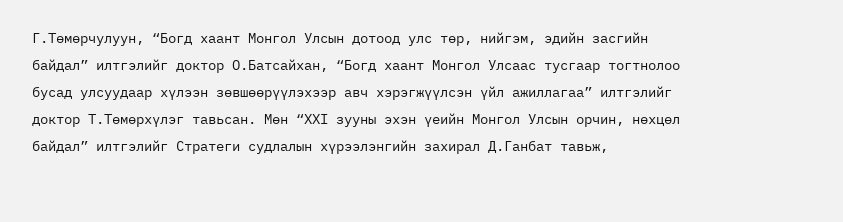Г.Төмөрчулуун, “Богд хаант Монгол Улсын дотоод улс төр, нийгэм, эдийн засгийн байдал” илтгэлийг доктор О.Батсайхан, “Богд хаант Монгол Улсаас тусгаар тогтнолоо бусад улсуудаар хүлээн зөвшөөрүүлэхээр авч хэрэгжүүлсэн үйл ажиллагаа” илтгэлийг доктор Т.Төмөрхүлэг тавьсан. Мөн “ХХI зууны эхэн үеийн Монгол Улсын орчин, нөхцөл байдал” илтгэлийг Стратеги судлалын хүрээлэнгийн захирал Д.Ганбат тавьж,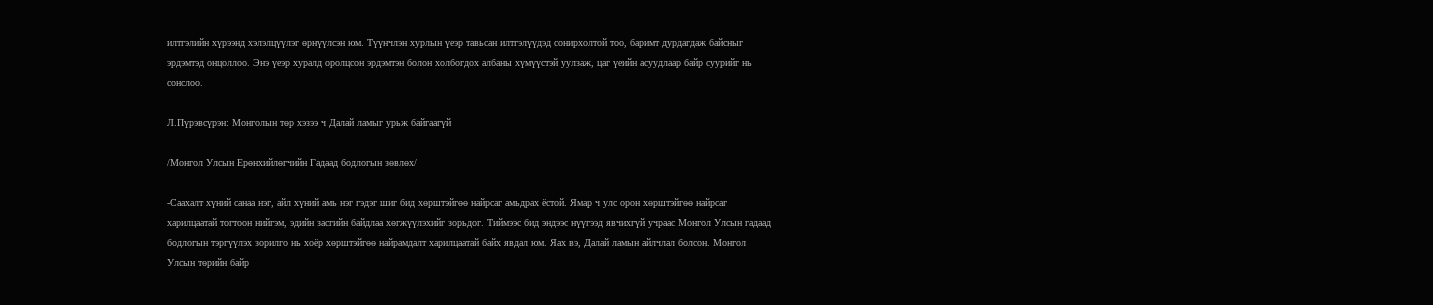илтгэлийн хүрээнд хэлэлцүүлэг өрнүүлсэн юм. Түүнчлэн хурлын үеэр тавьсан илтгэлүүдэд сонирхолтой тоо, баримт дурдагдаж байсныг эрдэмтэд онцоллоо. Энэ үеэр хуралд оролцсон эрдэмтэн болон холбогдох албаны хүмүүстэй уулзаж, цаг үеийн асуудлаар байр суурийг нь сонслоо.

Л.Пүрэвсүрэн: Монголын төр хэзээ ч Далай ламыг урьж байгаагүй

/Монгол Улсын Ерөнхийлөгчийн Гадаад бодлогын зөвлөх/

-Саахалт хүний санаа нэг, айл хүний амь нэг гэдэг шиг бид хөрштэйгөө найрсаг амьдрах ёстой. Ямар ч улс орон хөрштэйгөө найрсаг харилцаатай тогтоон нийгэм, эдийн засгийн байдлаа хөгжүүлэхийг зорьдог. Тиймээс бид эндээс нүүгээд явчихгүй учраас Монгол Улсын гадаад бодлогын тэргүүлэх зорилго нь хоёр хөрштэйгөө найрамдалт харилцаатай байх явдал юм. Яах вэ, Далай ламын айлчлал болсон. Монгол Улсын төрийн байр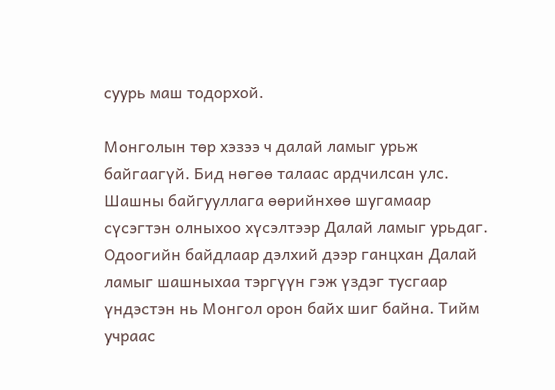суурь маш тодорхой.

Монголын төр хэзээ ч далай ламыг урьж байгаагүй. Бид нөгөө талаас ардчилсан улс. Шашны байгууллага өөрийнхөө шугамаар сүсэгтэн олныхоо хүсэлтээр Далай ламыг урьдаг. Одоогийн байдлаар дэлхий дээр ганцхан Далай ламыг шашныхаа тэргүүн гэж үздэг тусгаар үндэстэн нь Монгол орон байх шиг байна. Тийм учраас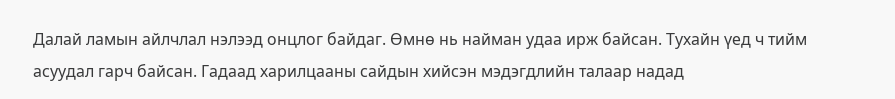Далай ламын айлчлал нэлээд онцлог байдаг. Өмнө нь найман удаа ирж байсан. Тухайн үед ч тийм асуудал гарч байсан. Гадаад харилцааны сайдын хийсэн мэдэгдлийн талаар надад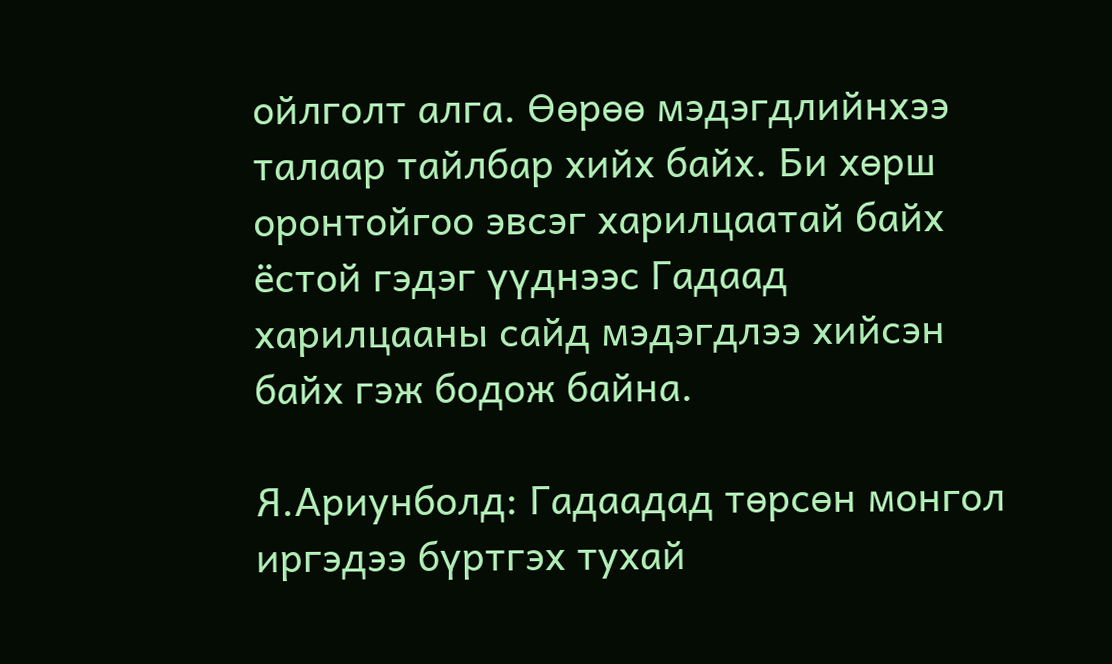ойлголт алга. Өөрөө мэдэгдлийнхээ талаар тайлбар хийх байх. Би хөрш оронтойгоо эвсэг харилцаатай байх ёстой гэдэг үүднээс Гадаад харилцааны сайд мэдэгдлээ хийсэн байх гэж бодож байна.

Я.Ариунболд: Гадаадад төрсөн монгол иргэдээ бүртгэх тухай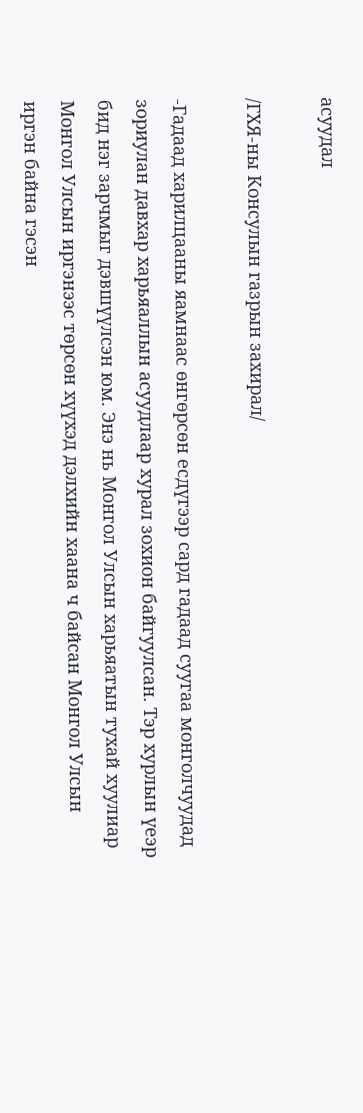асуудал

/ГХЯ-ны Консулын газрын захирал/

-Гадаад харилцааны яамнаас өнгөрсөн есдүгээр сард гадаад суугаа монголчуудад зориулан давхар харьяаллын асуудлаар хурал зохион байгуулсан. Тэр хурлын үеэр бид нэг зарчмыг дэвшүүлсэн юм. Энэ нь Монгол Улсын харьяатын тухай хуулиар Монгол Улсын иргэнээс төрсөн хүүхэд дэлхийн хаана ч байсан Монгол Улсын иргэн байна гэсэн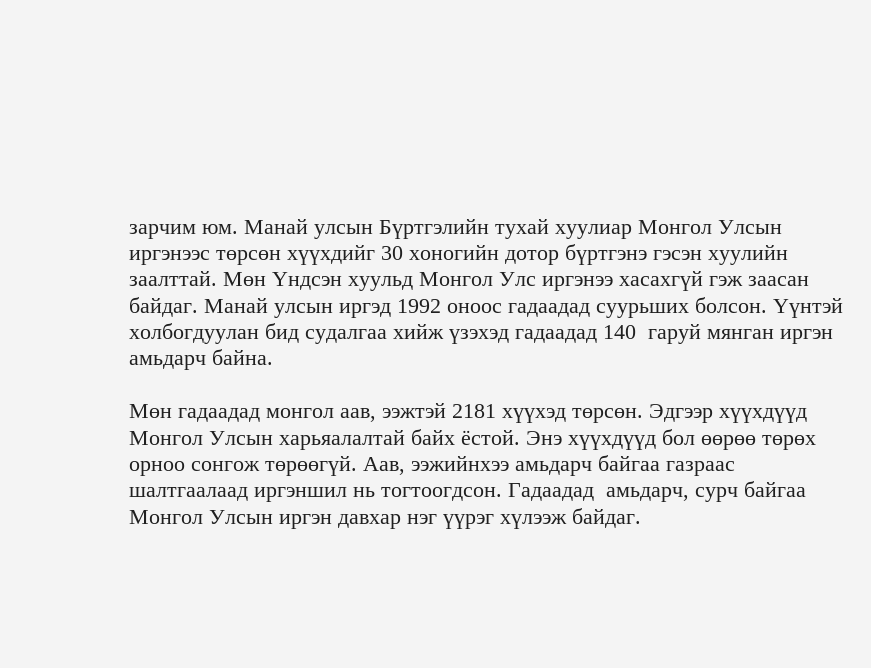зарчим юм. Манай улсын Бүртгэлийн тухай хуулиар Монгол Улсын иргэнээс төрсөн хүүхдийг 30 хоногийн дотор бүртгэнэ гэсэн хуулийн заалттай. Мөн Үндсэн хуульд Монгол Улс иргэнээ хасахгүй гэж заасан байдаг. Манай улсын иргэд 1992 оноос гадаадад суурьших болсон. Үүнтэй холбогдуулан бид судалгаа хийж үзэхэд гадаадад 140  гаруй мянган иргэн амьдарч байна.

Мөн гадаадад монгол аав, ээжтэй 2181 хүүхэд төрсөн. Эдгээр хүүхдүүд Монгол Улсын харьяалалтай байх ёстой. Энэ хүүхдүүд бол өөрөө төрөх орноо сонгож төрөөгүй. Аав, ээжийнхээ амьдарч байгаа газраас шалтгаалаад иргэншил нь тогтоогдсон. Гадаадад  амьдарч, сурч байгаа Монгол Улсын иргэн давхар нэг үүрэг хүлээж байдаг.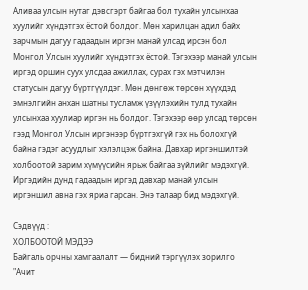Аливаа улсын нутаг дэвсгэрт байгаа бол тухайн улсынхаа хуулийг хүндэтгэх ёстой болдог. Мөн харилцан адил байх зарчмын дагуу гадаадын иргэн манай улсад ирсэн бол Монгол Улсын хуулийг хүндэтгэх ёстой. Тэгэхээр манай улсын иргэд оршин суух улсдаа ажиллах, сурах гэх мэтчилэн статусын дагуу бүртгүүлдэг. Мөн дөнгөж төрсөн хүүхдэд эмнэлгийн анхан шатны тусламж үзүүлэхийн тулд тухайн улсынхаа хуулиар иргэн нь болдог. Тэгэхээр өөр улсад төрсөн гээд Монгол Улсын иргэнээр бүртгэхгүй гэх нь болохгүй байна гэдэг асуудлыг хэлэлцэж байна. Давхар иргэншилтэй холбоотой зарим хүмүүсийн ярьж байгаа зүйлийг мэдэхгүй. Иргэдийн дунд гадаадын иргэд давхар манай улсын иргэншил авна гэх яриа гарсан. Энэ талаар бид мэдэхгүй.

Сэдвүүд :
ХОЛБООТОЙ МЭДЭЭ
Байгаль орчны хамгаалалт — бидний тэргүүлэх зорилго
"Ачит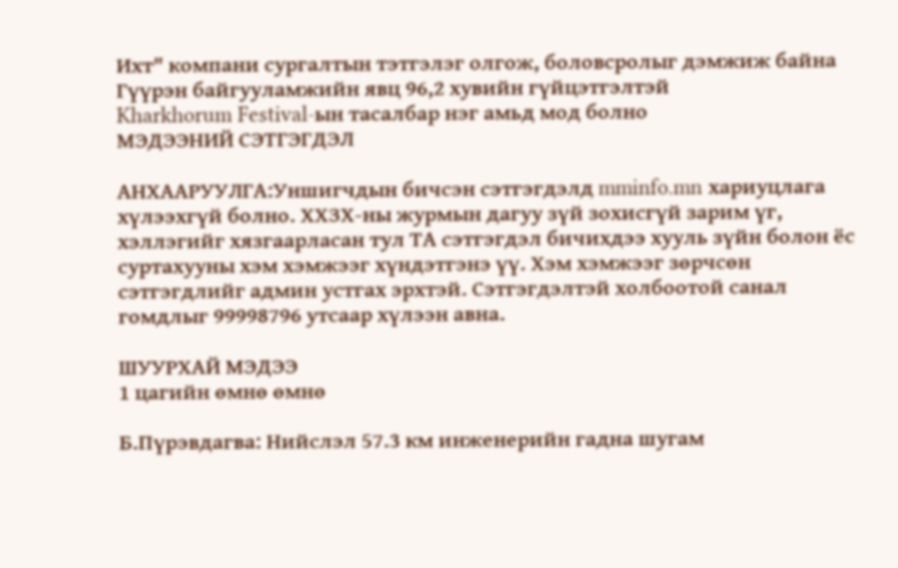Ихт" компани сургалтын тэтгэлэг олгож, боловсролыг дэмжиж байна
Гүүрэн байгууламжийн явц 96,2 хувийн гүйцэтгэлтэй
Kharkhorum Festival-ын тасалбар нэг амьд мод болно
МЭДЭЭНИЙ СЭТГЭГДЭЛ

АНХААРУУЛГА:Уншигчдын бичсэн сэтгэгдэлд mminfo.mn хариуцлага хүлээхгүй болно. ХХЗХ-ны журмын дагуу зүй зохисгүй зарим үг, хэллэгийг хязгаарласан тул ТА сэтгэгдэл бичихдээ хууль зүйн болон ёс суртахууны хэм хэмжээг хүндэтгэнэ үү. Хэм хэмжээг зөрчсөн сэтгэгдлийг админ устгах эрхтэй. Сэтгэгдэлтэй холбоотой санал гомдлыг 99998796 утсаар хүлээн авна.

ШУУРХАЙ МЭДЭЭ
1 цагийн өмнө өмнө

Б.Пүрэвдагва: Нийслэл 57.3 км инженерийн гадна шугам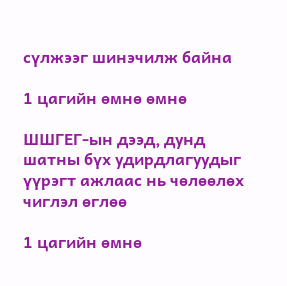сүлжээг шинэчилж байна

1 цагийн өмнө өмнө

ШШГЕГ-ын дээд, дунд шатны бүх удирдлагуудыг үүрэгт ажлаас нь чөлөөлөх чиглэл өглөө

1 цагийн өмнө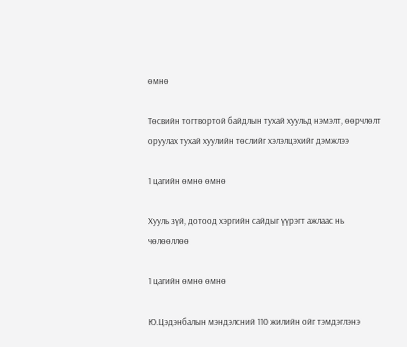өмнө

Төсвийн тогтвортой байдлын тухай хуульд нэмэлт, өөрчлөлт оруулах тухай хуулийн төслийг хэлэлцэхийг дэмжлээ

1 цагийн өмнө өмнө

Хууль зүй, дотоод хэргийн сайдыг үүрэгт ажлаас нь чөлөөллөө

1 цагийн өмнө өмнө

Ю.Цэдэнбалын мэндэлсний 110 жилийн ойг тэмдэглэнэ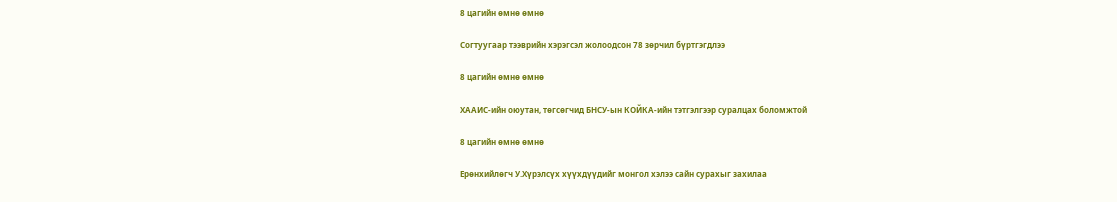8 цагийн өмнө өмнө

Согтуугаар тээврийн хэрэгсэл жолоодсон 78 зөрчил бүртгэгдлээ

8 цагийн өмнө өмнө

ХААИС-ийн оюутан, төгсөгчид БНСУ-ын КОЙКА-ийн тэтгэлгээр суралцах боломжтой

8 цагийн өмнө өмнө

Ерөнхийлөгч У.Хүрэлсүх хүүхдүүдийг монгол хэлээ сайн сурахыг захилаа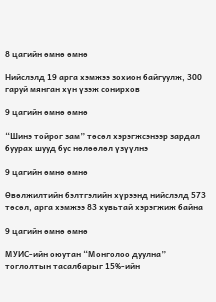8 цагийн өмнө өмнө

Нийслэлд 19 арга хэмжээ зохион байгуулж, 300 гаруй мянган хүн үзэж сонирхов

9 цагийн өмнө өмнө

“Шинэ тойрог зам” төсөл хэрэгжсэнээр зардал буурах шууд бус нөлөөлөл үзүүлнэ

9 цагийн өмнө өмнө

Өвөлжилтийн бэлтгэлийн хүрээнд нийслэлд 573 төсөл, арга хэмжээ 83 хувьтай хэрэгжиж байна

9 цагийн өмнө өмнө

МУИС-ийн оюутан “Монголоо дуулна” тоглолтын тасалбарыг 15%-ийн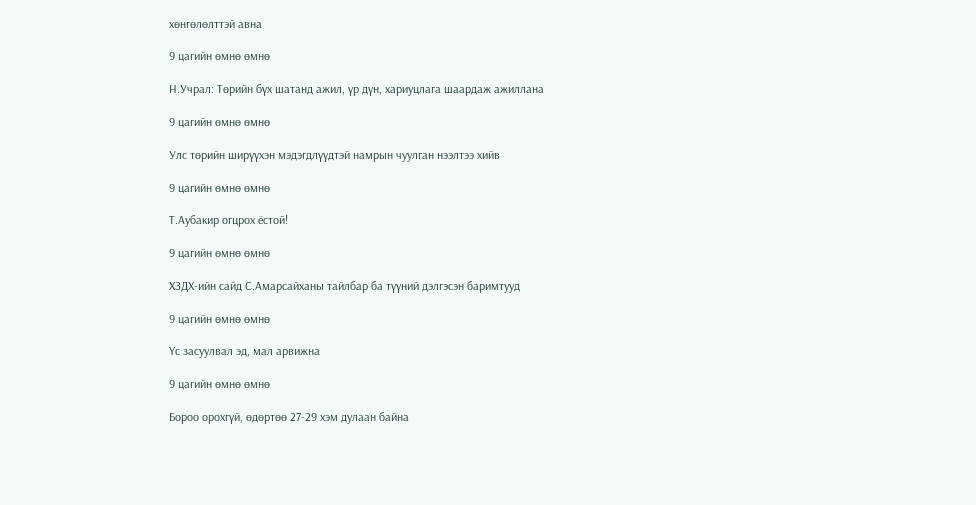хөнгөлөлттэй авна

9 цагийн өмнө өмнө

Н.Учрал: Төрийн бүх шатанд ажил, үр дүн, хариуцлага шаардаж ажиллана

9 цагийн өмнө өмнө

Улс төрийн ширүүхэн мэдэгдлүүдтэй намрын чуулган нээлтээ хийв

9 цагийн өмнө өмнө

Т.Аубакир огцрох ёстой!

9 цагийн өмнө өмнө

ХЗДХ-ийн сайд С.Амарсайханы тайлбар ба түүний дэлгэсэн баримтууд

9 цагийн өмнө өмнө

Үс засуулвал эд, мал арвижна

9 цагийн өмнө өмнө

Бороо орохгүй, өдөртөө 27-29 хэм дулаан байна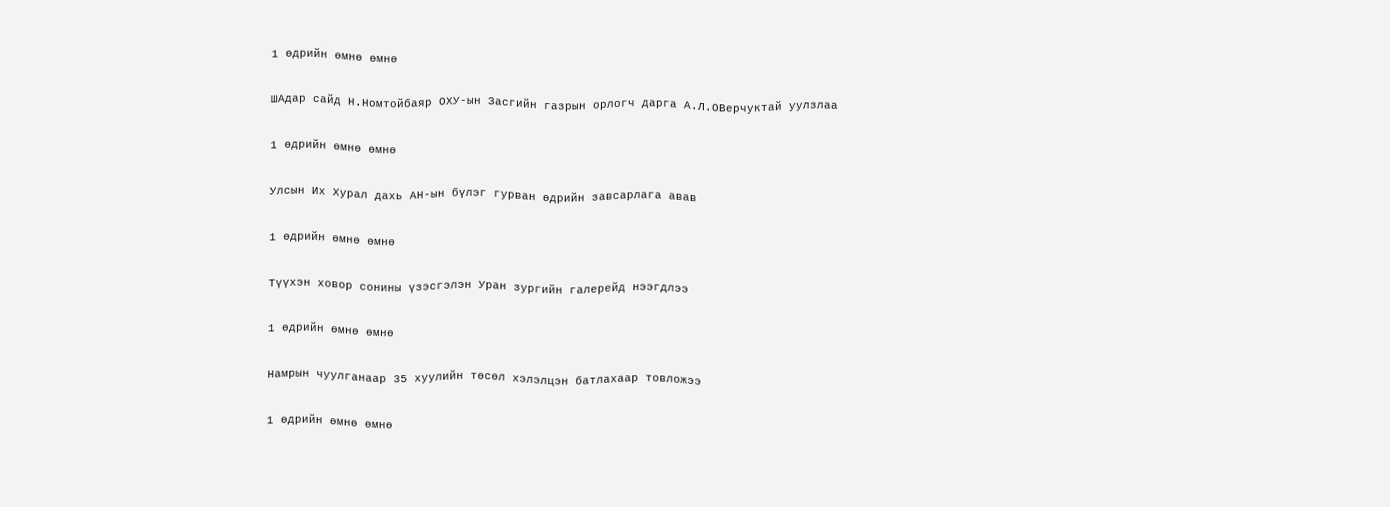1 өдрийн өмнө өмнө

ШАдар сайд Н.Номтойбаяр ОХУ-ын Засгийн газрын орлогч дарга А.Л.ОВерчуктай уулзлаа

1 өдрийн өмнө өмнө

Улсын Их Хурал дахь АН-ын бүлэг гурван өдрийн завсарлага авав

1 өдрийн өмнө өмнө

Түүхэн ховор сонины үзэсгэлэн Уран зургийн галерейд нээгдлээ

1 өдрийн өмнө өмнө

Намрын чуулганаар 35 хуулийн төсөл хэлэлцэн батлахаар товложээ

1 өдрийн өмнө өмнө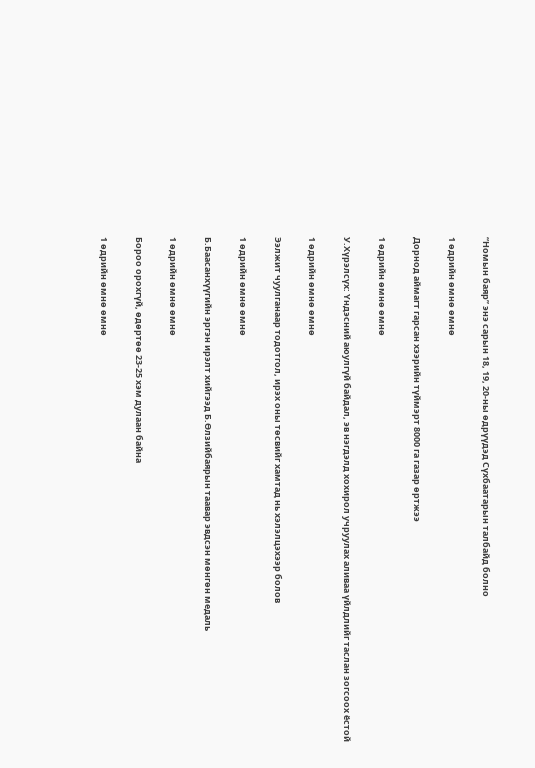“Номын баяр” энэ сарын 18, 19, 20-ны өдрүүдэд Сүхбаатарын талбайд болно

1 өдрийн өмнө өмнө

Дорнод аймагт гарсан хээрийн түймэрт 8000 га газар өртжээ

1 өдрийн өмнө өмнө

У.Хүрэлсүх: Үндэсний аюулгүй байдал, эв нэгдэлд хохирол учруулах аливаа үйлдлийг таслан зогсоох ёстой

1 өдрийн өмнө өмнө

Ээлжит чуулганаар тодотгол, ирэх оны төсвийг хамтад нь хэлэлцэхээр болов

1 өдрийн өмнө өмнө

Б.Баасанхүүгийн эргэн ирэлт хийгээд Б.Өлзийбаярын таавар эвдсэн мөнгөн медаль

1 өдрийн өмнө өмнө

Бороо орохгүй, өдөртөө 23-25 хэм дулаан байна

1 өдрийн өмнө өмнө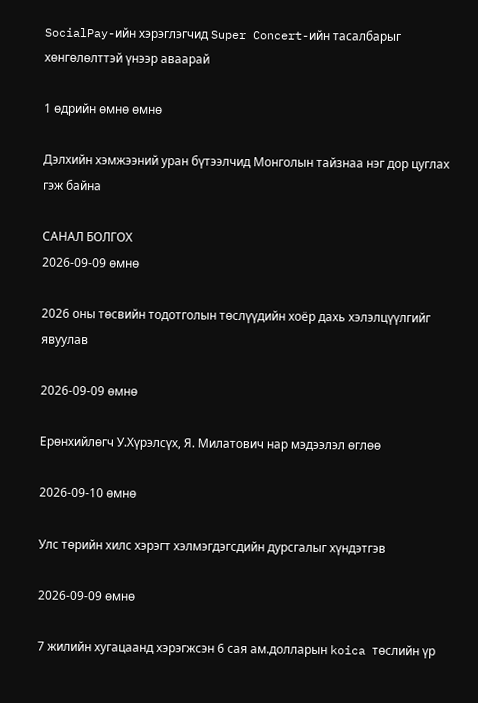SocialPay-ийн хэрэглэгчид Super Concert-ийн тасалбарыг хөнгөлөлттэй үнээр аваарай

1 өдрийн өмнө өмнө

Дэлхийн хэмжээний уран бүтээлчид Монголын тайзнаа нэг дор цуглах гэж байна

САНАЛ БОЛГОХ
2026-09-09 өмнө

2026 оны төсвийн тодотголын төслүүдийн хоёр дахь хэлэлцүүлгийг явуулав

2026-09-09 өмнө

Ерөнхийлөгч У.Хүрэлсүх, Я. Милатович нар мэдээлэл өглөө

2026-09-10 өмнө

Улс төрийн хилс хэрэгт хэлмэгдэгсдийн дурсгалыг хүндэтгэв

2026-09-09 өмнө

7 жилийн хугацаанд хэрэгжсэн 6 сая ам.долларын koica төслийн үр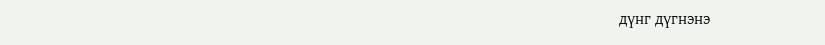дүнг дүгнэнэ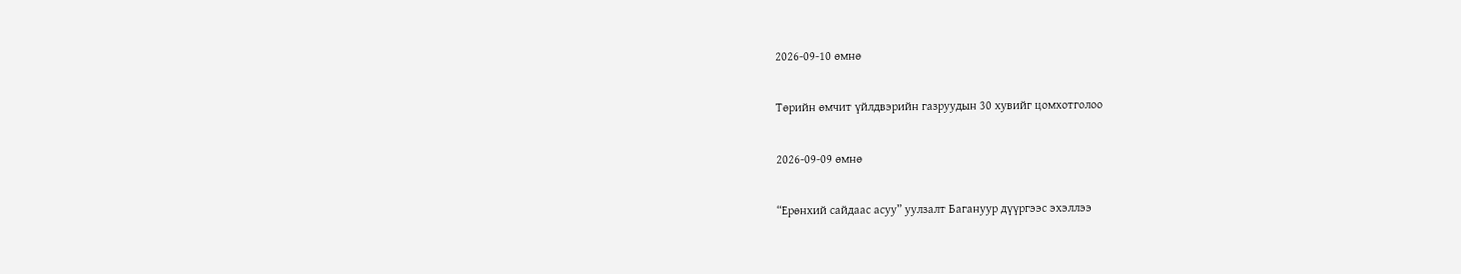2026-09-10 өмнө

Төрийн өмчит үйлдвэрийн газруудын 30 хувийг цомхотголоо

2026-09-09 өмнө

“Ерөнхий сайдаас асуу” уулзалт Багануур дүүргээс эхэллээ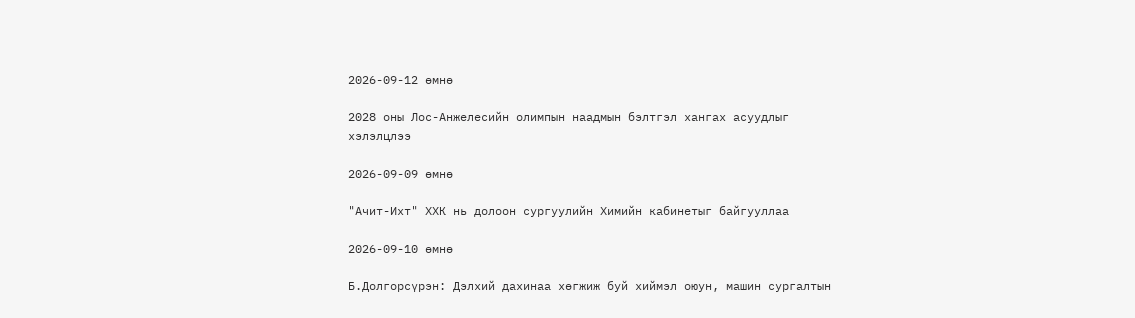2026-09-12 өмнө

2028 оны Лос-Анжелесийн олимпын наадмын бэлтгэл хангах асуудлыг хэлэлцлээ

2026-09-09 өмнө

"Ачит-Ихт" ХХК нь долоон сургуулийн Химийн кабинетыг байгууллаа

2026-09-10 өмнө

Б.Долгорсүрэн: Дэлхий дахинаа хөгжиж буй хиймэл оюун, машин сургалтын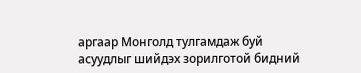аргаар Монголд тулгамдаж буй асуудлыг шийдэх зорилготой бидний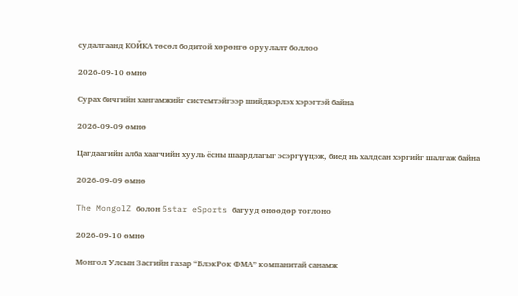судалгаанд КОЙКА төсөл бодитой хөрөнгө оруулалт боллоо

2026-09-10 өмнө

Сурах бичгийн хангамжийг системтэйгээр шийдвэрлэх хэрэгтэй байна

2026-09-09 өмнө

Цагдаагийн алба хаагчийн хууль ёсны шаардлагыг эсэргүүцэж, биед нь халдсан хэргийг шалгаж байна

2026-09-09 өмнө

The MongolZ болон 5star eSports багууд өнөөдөр тоглоно

2026-09-10 өмнө

Монгол Улсын Засгийн газар “БлэкРок ФМА” компанитай санамж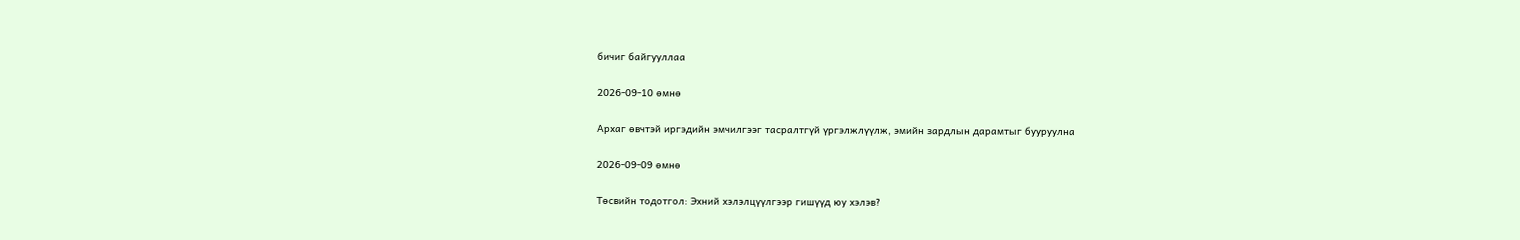бичиг байгууллаа

2026-09-10 өмнө

Архаг өвчтэй иргэдийн эмчилгээг тасралтгүй үргэлжлүүлж, эмийн зардлын дарамтыг бууруулна

2026-09-09 өмнө

Төсвийн тодотгол: Эхний хэлэлцүүлгээр гишүүд юу хэлэв?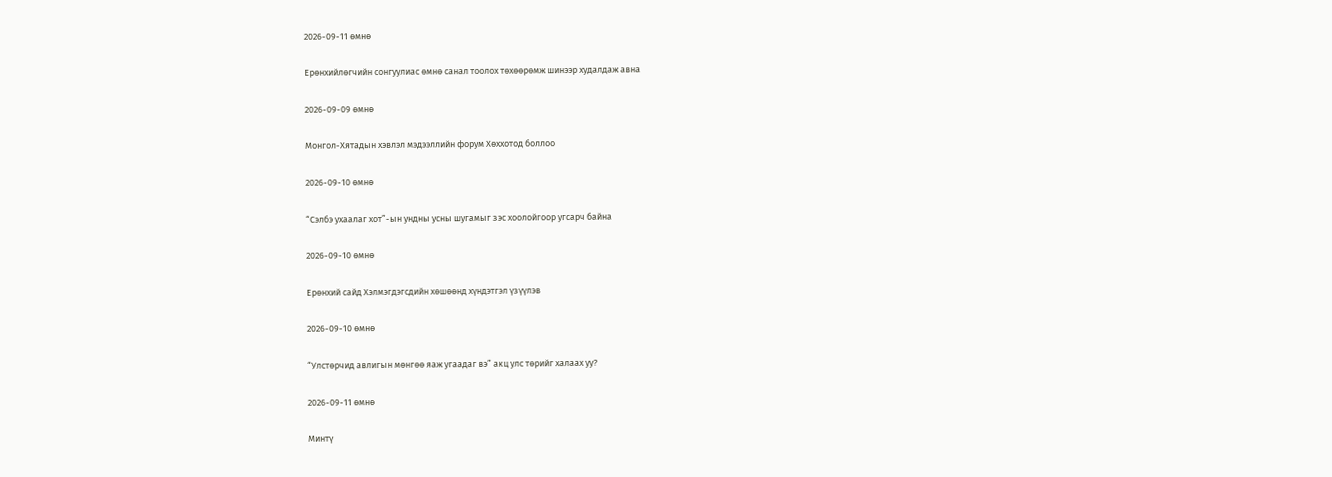2026-09-11 өмнө

Ерөнхийлөгчийн сонгуулиас өмнө санал тоолох төхөөрөмж шинээр худалдаж авна

2026-09-09 өмнө

Монгол-Хятадын хэвлэл мэдээллийн форум Хөххотод боллоо

2026-09-10 өмнө

“Сэлбэ ухаалаг хот”-ын ундны усны шугамыг зэс хоолойгоор угсарч байна

2026-09-10 өмнө

Ерөнхий сайд Хэлмэгдэгсдийн хөшөөнд хүндэтгэл үзүүлэв

2026-09-10 өмнө

“Улстөрчид авлигын мөнгөө яаж угаадаг вэ” акц улс төрийг халаах уу?

2026-09-11 өмнө

Минтү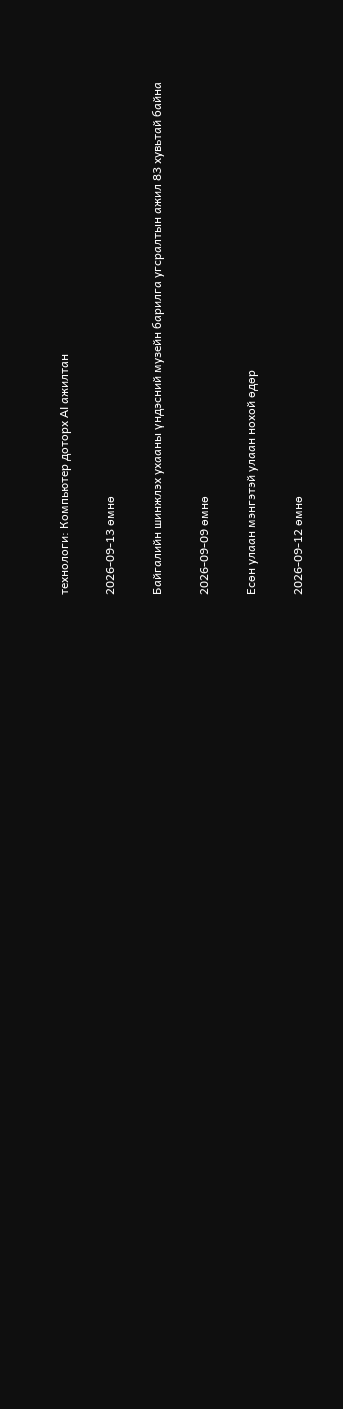технологи: Компьютер доторх AI ажилтан

2026-09-13 өмнө

Байгалийн шинжлэх ухааны үндэсний музейн барилга угсралтын ажил 83 хувьтай байна

2026-09-09 өмнө

Есөн улаан мэнгэтэй улаан нохой өдөр

2026-09-12 өмнө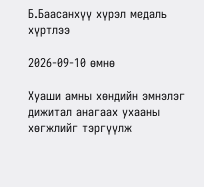Б.Баасанхүү хүрэл медаль хүртлээ

2026-09-10 өмнө

Хуаши амны хөндийн эмнэлэг дижитал анагаах ухааны хөгжлийг тэргүүлж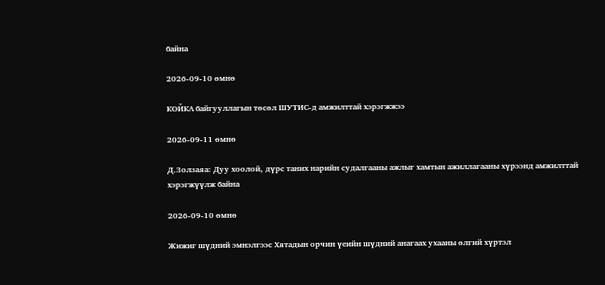байна

2026-09-10 өмнө

КОЙКА байгууллагын төсөл ШУТИС-д амжилттай хэрэгжжээ

2026-09-11 өмнө

Д.Золзаяа: Дуу хоолой, дүрс таних нарийн судалгааны ажлыг хамтын ажиллагааны хүрээнд амжилттай хэрэгжүүлж байна

2026-09-10 өмнө

Жижиг шүдний эмнэлгээс Хятадын орчин үеийн шүдний анагаах ухааны өлгий хүртэл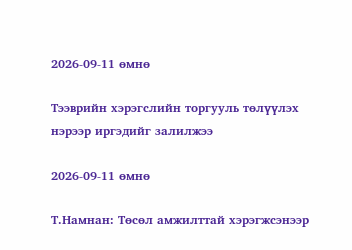2026-09-11 өмнө

Тээврийн хэрэгслийн торгууль төлүүлэх нэрээр иргэдийг залилжээ

2026-09-11 өмнө

Т.Намнан: Төсөл амжилттай хэрэгжсэнээр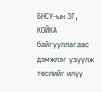БНСУ-ын ЗГ, КОЙКА байгууллагаас дэмжлэг үзүүлж төслийг илүү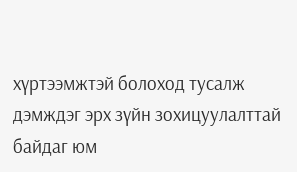хүртээмжтэй болоход тусалж дэмждэг эрх зүйн зохицуулалттай байдаг юм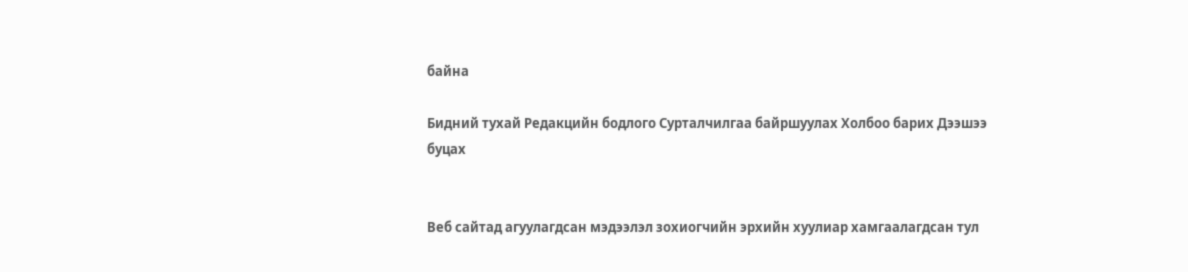байна

Бидний тухай Редакцийн бодлого Сурталчилгаа байршуулах Холбоо барих Дээшээ буцах


Веб сайтад агуулагдсан мэдээлэл зохиогчийн эрхийн хуулиар хамгаалагдсан тул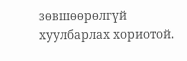зөвшөөрөлгүй хуулбарлах хориотой.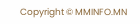Copyright © MMINFO.MN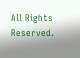All Rights Reserved.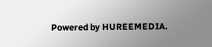Powered by HUREEMEDIA.